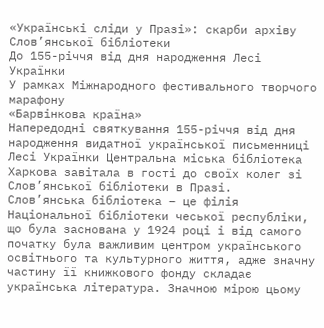«Українські сліди у Празі»: скарби архіву Слов’янської бібліотеки
До 155-річчя від дня народження Лесі Українки
У рамках Міжнародного фестивального творчого марафону
«Барвінкова країна»
Напередодні святкування 155-річчя від дня народження видатної української письменниці Лесі Українки Центральна міська бібліотека Харкова завітала в гості до своїх колег зі Слов’янської бібліотеки в Празі.
Слов’янська бібліотека – це філія Національної бібліотеки чеської республіки, що була заснована у 1924 році і від самого початку була важливим центром українського освітнього та культурного життя, адже значну частину її книжкового фонду складає українська література. Значною мірою цьому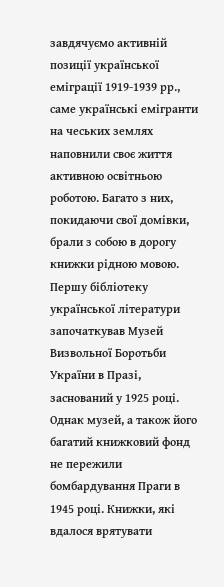завдячуємо активній позиції української еміграції 1919-1939 рр., саме українські емігранти на чеських землях наповнили своє життя активною освітньою роботою. Багато з них, покидаючи свої домівки, брали з собою в дорогу книжки рідною мовою.
Першу бібліотеку української літератури започаткував Музей Визвольної Боротьби України в Празі, заснований у 1925 році. Однак музей, а також його багатий книжковий фонд не пережили бомбардування Праги в 1945 році. Книжки, які вдалося врятувати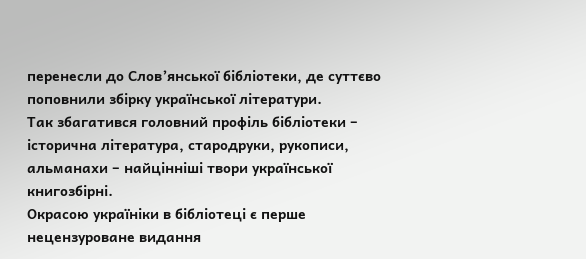перенесли до Слов’янської бібліотеки, де суттєво поповнили збірку української літератури.
Так збагатився головний профіль бібліотеки – історична література, стародруки, рукописи, альманахи – найцінніші твори української книгозбірні.
Окрасою україніки в бібліотеці є перше нецензуроване видання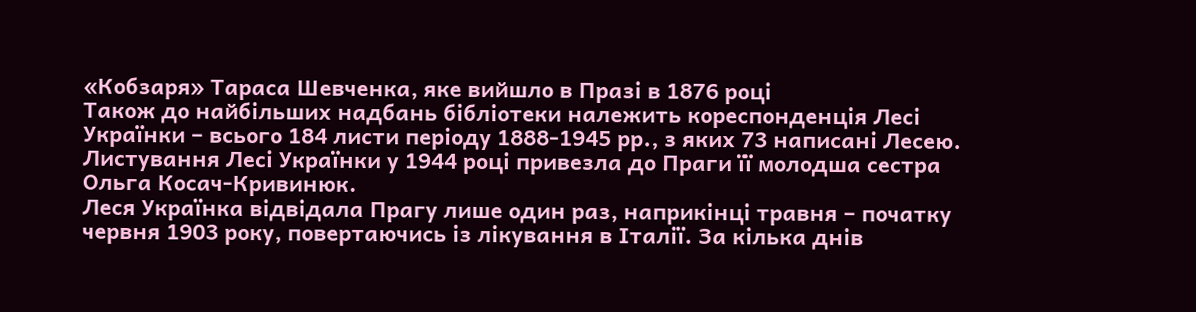«Кобзаря» Тараса Шевченка, яке вийшло в Празі в 1876 році
Також до найбільших надбань бібліотеки належить кореспонденція Лесі Українки – всього 184 листи періоду 1888-1945 рр., з яких 73 написані Лесею.
Листування Лесі Українки у 1944 році привезла до Праги її молодша сестра Ольга Косач-Кривинюк.
Леся Українка відвідала Прагу лише один раз, наприкінці травня – початку червня 1903 року, повертаючись із лікування в Італії. За кілька днів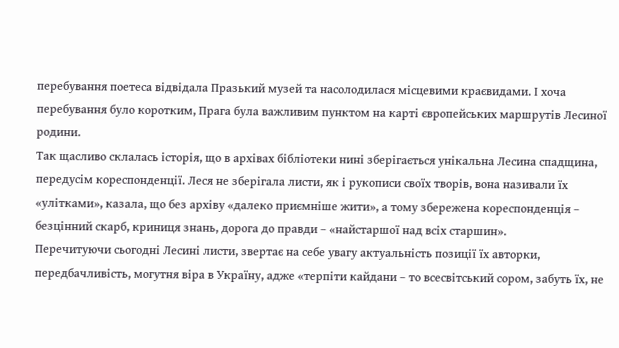перебування поетеса відвідала Празький музей та насолодилася місцевими краєвидами. І хоча перебування було коротким, Прага була важливим пунктом на карті європейських маршрутів Лесиної родини.
Так щасливо склалась історія, що в архівах бібліотеки нині зберігається унікальна Лесина спадщина, передусім кореспонденції. Леся не зберігала листи, як і рукописи своїх творів, вона називали їх «улітками», казала, що без архіву «далеко приємніше жити», а тому збережена кореспонденція – безцінний скарб, криниця знань, дорога до правди – «найстаршої над всіх старшин».
Перечитуючи сьогодні Лесині листи, звертає на себе увагу актуальність позиції їх авторки, передбачливість, могутня віра в Україну, адже «терпіти кайдани – то всесвітський сором, забуть їх, не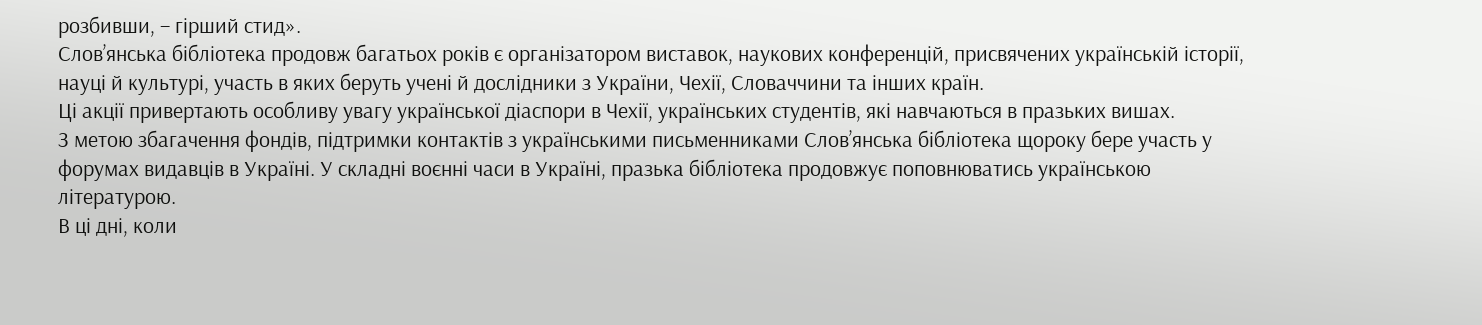розбивши, – гірший стид».
Слов’янська бібліотека продовж багатьох років є організатором виставок, наукових конференцій, присвячених українській історії, науці й культурі, участь в яких беруть учені й дослідники з України, Чехії, Словаччини та інших країн.
Ці акції привертають особливу увагу української діаспори в Чехії, українських студентів, які навчаються в празьких вишах.
З метою збагачення фондів, підтримки контактів з українськими письменниками Слов’янська бібліотека щороку бере участь у форумах видавців в Україні. У складні воєнні часи в Україні, празька бібліотека продовжує поповнюватись українською літературою.
В ці дні, коли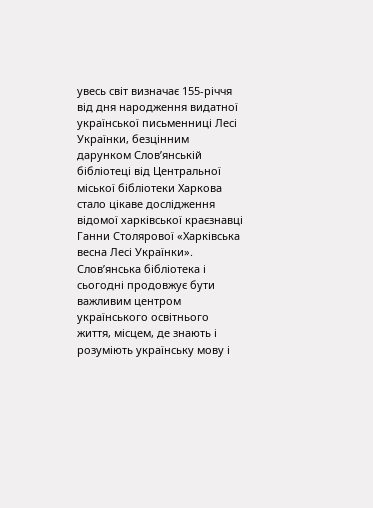увесь світ визначає 155-річчя від дня народження видатної української письменниці Лесі Українки, безцінним дарунком Слов’янській бібліотеці від Центральної міської бібліотеки Харкова стало цікаве дослідження відомої харківської краєзнавці Ганни Столярової «Харківська весна Лесі Українки».
Слов’янська бібліотека і сьогодні продовжує бути важливим центром українського освітнього життя, місцем, де знають і розуміють українську мову і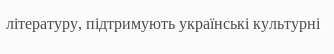літературу, підтримують українські культурні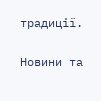традиції.


Новини та